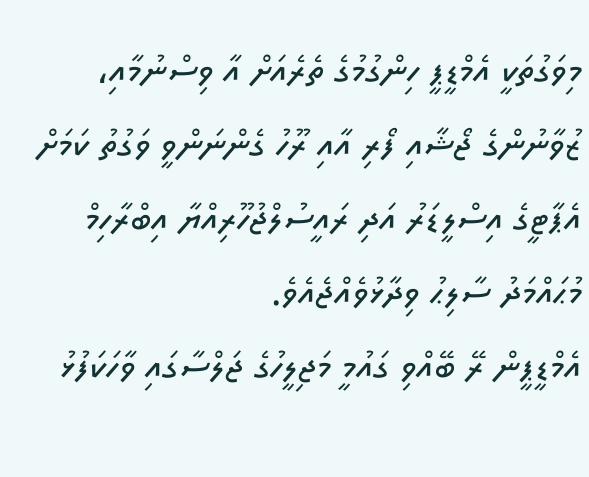މިވަގުތަކީ އެމްޑީޕީ ހިންގުމުގެ ތެރެއަށް އާ ވިސްނުމާއި، ޒުވާނުންގެ ޖޯޝާއި ފޯރި އާއި ރޫހު ގެންނަންވީ ވަގުތު ކަމަށް އެޕާޓީގެ އިސްލީޑަރު އަދި ރައީސުލްޖުހޫރިއްޔާ އިބްރާހިމް މުޙައްމަދު ސާލިޙު ވިދާޅުވެއްޖެއެވެ.
އެމްޑީޕީން ރޭ ބޭއްވި ގައުމީ މަޖިލީހުގެ ޖަލްސާގައި ވާހަކަފުޅު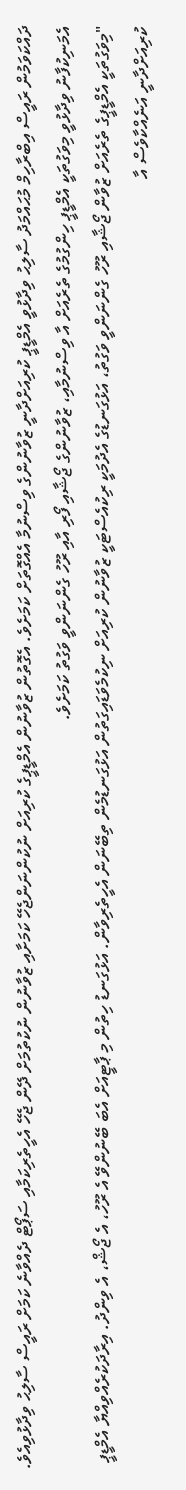ދައްކަވަމުން ރައީސް އިބްރާހިމް މުޙައްމަދު ސާލިޙު ވިދާޅުވީ އެމްޑީޕީ ކުރިއަށްދާނީ ޒުވާނުންގެ ވިސްނުމާ އެއްގޮތަށް ކަމަށެވެ. އެގޮތުން ޒުވާނުން އެމްޑީޕީގެ ކުރިއަށް ނުކުންނަންޖެހޭ ކަމަށާއި ޒުވާނުން ނުކުތުމަށް ދޭން ޖެހޭ އެހީތެރިކަމާއި ސަޕޯޓް ދެއްވާނެ ކަމަށް ރައީސް ސާލިޙު ވިދާޅުވިއެވެ. އެމަނިކުފާނު ވިދާޅުވީ މިވަގުތަކީ އެމްޑީޕީ ހިންގުމުގެ ތެރެއަށް އާ ވިސްނުމާއި، ޒުވާނުންގެ ޖޯޝާއި ފޯރި އާއި ރޫހު ގެންނަންވީ ވަގުތު ކަމަށެވެ.
"މިވަގުތަކީ އެމްޑީޕީގެ ތެރެއަށް ޒުވާން ޖޯޝާއި ރޫހު ގެންނަންވީ ވަގުތު، އަޅުގަނޑުގެ އެދުމަކީ ރިކުއެސްޓަކީ ޒުވާނުން ކުރިއަށް ނިކުމެވަޑައިގަތުން އަޅުގަނޑުމެން ތިބޭނަން އެހީތެރިވާން. އަޅުގަނޑު ހިތުން މި ޕާޓީއަށް އެބަ ބޭނުންވޭ އެ ރޫހު، އެ ޖޯޝް، އެ ވިންދު. އިރާދަކުރެއްވިއްޔާ އެމްޑީޕީ ކުރިއަށްދާނީ އަނެއްކާވެސް އާ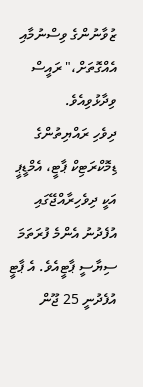ޒުވާނުންގެ ވިސްނުމާއި އެއްގޮތަށް،" ރައީސް ވިދާޅުވިއެވެ.
ދިވެހި ރައްޔިތުންގެ ޑިމޮކްރަޓިކް ޕާޓީ، އެމްޑީޕީ އަކީ ދިވެހިރާއްޖޭގައި އުފެދުނު އެންމެ ފުރަތަމަ ސިޔާސީ ޕާޓީއެވެ. އެ ޕާޓީ އުފެދުނީ 25 ޖޫން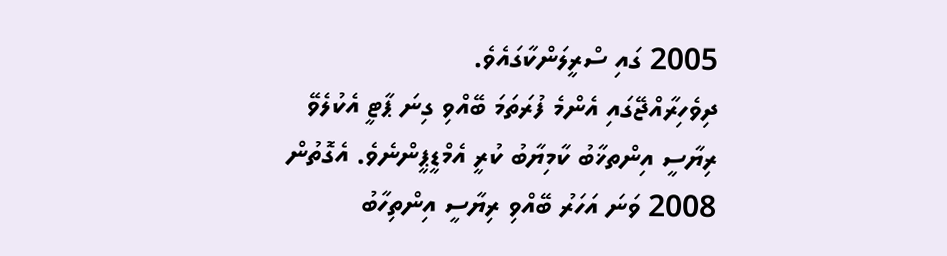2005 ގައި ސްރީލަންކާގައެވެ.
ދިވެހިރާއްޖޭގައި އެންމެ ފުރަތަމަ ބޭއްވި ގިނަ ޕާޓީ އެކުލެވޭ ރިޔާސީ އިންތޚާބު ކާމިޔާބު ކުރީ އެމްޑީޕީންނެވެ. އެގޮތުން 2008 ވަނަ އަހަރު ބޭއްވި ރިޔާސީ އިންތިހާބު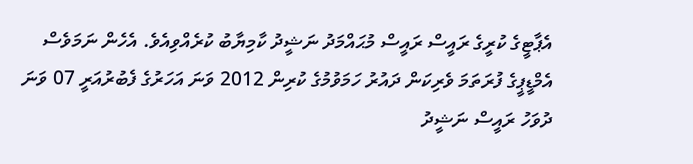އެޕާޓީގެ ކުރީގެ ރައީސް ރައީސް މުޙައްމަދު ނަޝީދު ކާމިޔާބު ކުރެއްވިއެވެ. އެހެން ނަމަވެސް އެމްޑީޕީގެ ފުރަތަމަ ވެރިކަން ދައުރު ހަމަވުމުގެ ކުރިން 2012 ވަނަ އަހަރުގެ ފެބުރުއަރީ 07 ވަނަ ދުވަހު ރައީސް ނަޝީދު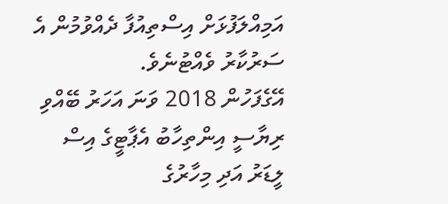އަމިއްލަފުޅަށް އިސްތިއުފާ ދެއްވުމުން އެ ސަރުކާރު ވެއްޓުނެވެ.
އޭގެފަހުން 2018 ވަނަ އަހަރު ބޭއްވި ރިޔާސީ އިންތިހާބު އެޕާޓީގެ އިސް ލީޑަރު އަދި މިހާރުގެ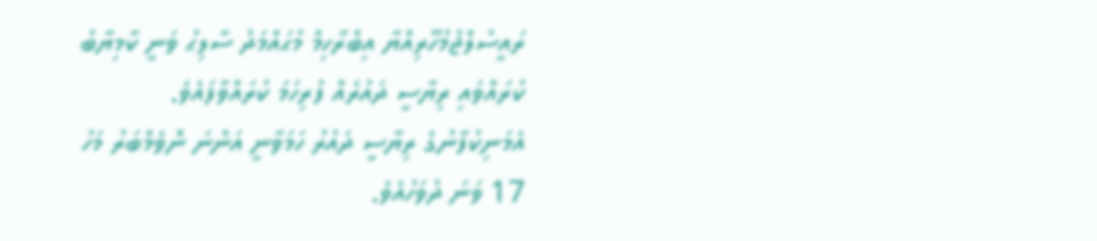ރައީސުލްޖުމުހޫރިއްޔާ އިބްރާހިމް މުޙައްމަދު ސާލިޙު ވަނީ ކާމިޔާބު ކުރައްވައި ރިޔާސީ ދައުރެއް ފުރިހަމަ ކުރައްވާފައެވެ. އެމަނިކުފާނުގެ ރިޔާސީ ދައުރު ހަމަވާނީ އަންނަ ނޮވެމްބަރު މަހު 17 ވަނަ ދުވަހުއެވެ.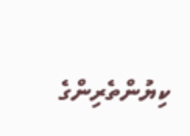ކިޔުންތެރިންގެ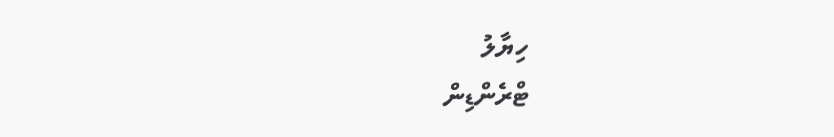ހިޔާލު
ޓްރެންޑިން